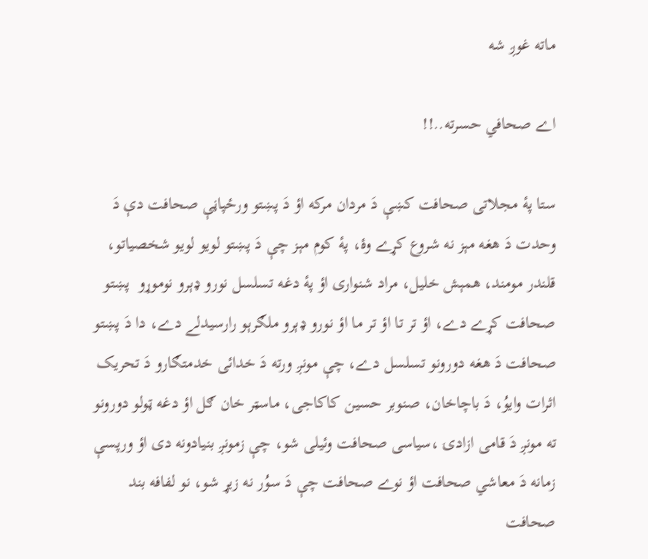ماته غوږ شه

اے صحافي حسرته..!!

ستا پۀ مجلاتی صحافت کښې دَ مردان مرکه اؤ دَ پښتو ورځپاڼې صحافت دې دَ وحدت دَ هغه مېز نه شروع کړے وۀ، پۀ کوم مېز چې دَ پښتو لويو لويو شخصياتو، قلندر مومند، همېش خليل، مراد شنواری اؤ پۀ دغه تسلسل نورو ډېرو نوموړو  پښتو صحافت کړے دے، اؤ تر تا اؤ تر ما اؤ نورو ډېرو ملګرېو رارسیدلے دے، دا دَ پښتو صحافت دَ هغه دورونو تسلسل دے، چې مونږ ورته دَ خدائی خدمتګارو دَ تحريک اثرات وايوُ، دَ باچاخان، صنوبر حسین کاکاجی، ماسټر خان ګل اؤ دغه ټولو دورونو ته مونږ دَ قامی ازادۍ ،سياسی صحافت وئيلی شو، چې زمونږ بنيادونه دی اؤ ورپسې زمانه دَ معاشي صحافت اؤ نوے صحافت چې دَ سوُر نه زيړ شو، نو لفافه بند صحافت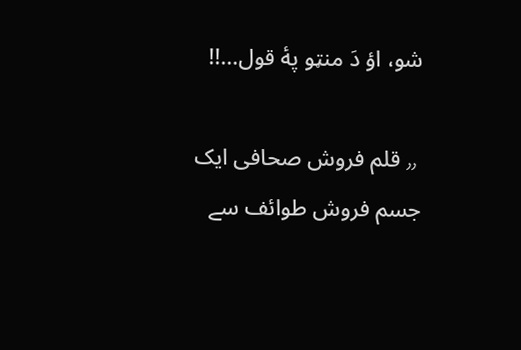شو، اؤ دَ منټو پۀ قول…!!

 ٫٫ قلم فروش صحافی ايک جسم فروش طوائف سے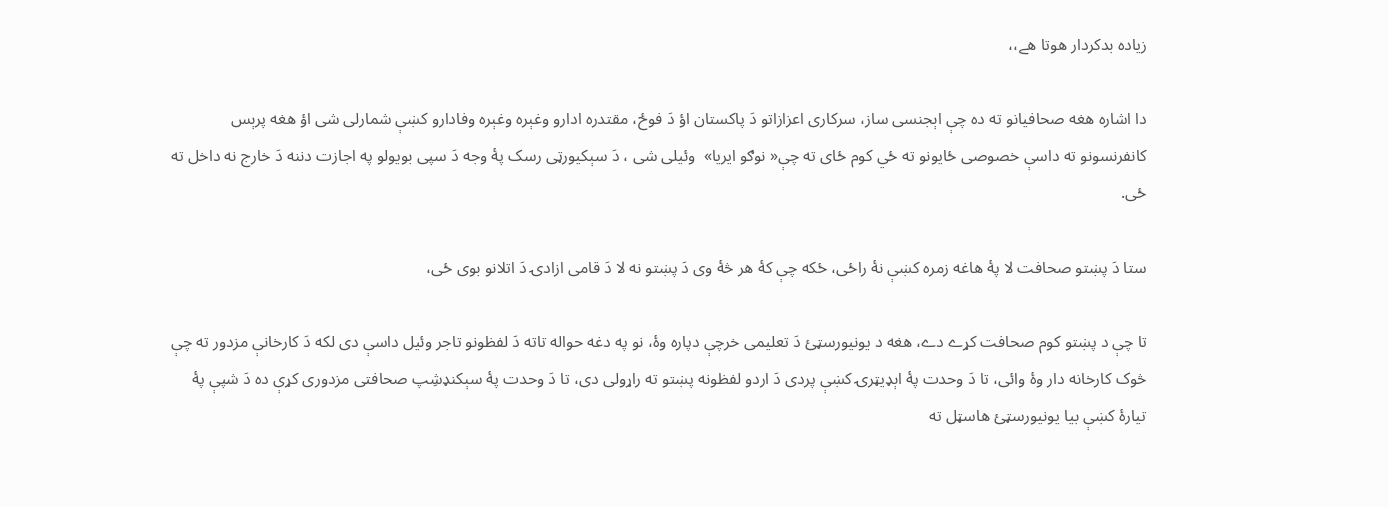زیاده بدکردار هوتا هے،،

دا اشاره هغه صحافيانو ته ده چې اېجنسی ساز، سرکاری اعزازاتو دَ پاکستان اؤ دَ فوځ، مقتدره ادارو وغېره وغېره وفادارو کښې شمارلی شی اؤ هغه پرېس کانفرنسونو ته داسې خصوصی ځايونو ته ځي کوم ځای ته چې« نوګو ايريا»  وئيلی شی ، دَ سېکيورټی رسک پۀ وجه دَ سپی بويولو په اجازت دننه دَ خارج نه داخل ته ځی.

ستا دَ پښتو صحافت لا پۀ هاغه زمره کښې نۀ راځی، ځکه چې کۀ هر څۀ وی دَ پښتو نه لا دَ قامی ازادۍ دَ اتلانو بوی ځی،

تا چې د پښتو کوم صحافت کړے دے، هغه د يونيورسټئ دَ تعليمی خرچې دپاره وۀ، نو په دغه حواله تاته دَ لفظونو تاجر وئيل داسې دی لکه دَ کارخانې مزدور ته چې څوک کارخانه دار وۀ وائی، تا دَ وحدت پۀ اېډيټرۍ کښې پردی دَ اردو لفظونه پښتو ته راړولی دی، تا دَ وحدت پۀ سېکنډشِپ صحافتی مزدوری کړې ده دَ شپې پۀ تيارۀ کښې بيا يونيورسټئ هاسټل ته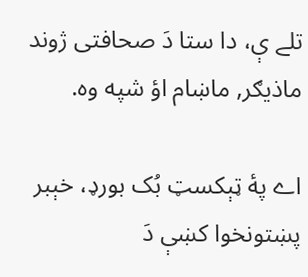تلے ې، دا ستا دَ صحافتی ژوند ماذيګر, ماښام اؤ شپه وه.

اے پۀ ټېکسټ بُک بورډ، خېبر پښتونخوا کښې دَ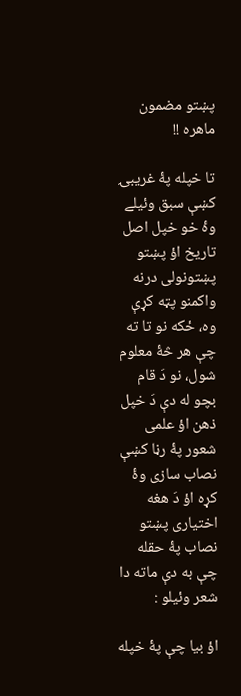پښتو مضمون ماهره !!

تا خپله پۀ غريبۍ کښې سبق وئيلے وۀ خو خپل اصل تاريخ اؤ پښتو پښتونولی درنه واکمنو پټه کړې وه، ځکه نو تا ته چې هر څۀ معلوم شول، نو دَ قام بچو له دې دَ خپل ذهن اؤ علمی شعور پۀ رڼا کښې نصاب سازی وۀ کړه اؤ دَ هغه اختياری پښتو نصاب پۀ حقله چې به دې ماته دا شعر وئيلو :

اؤ بيا چې پۀ خپله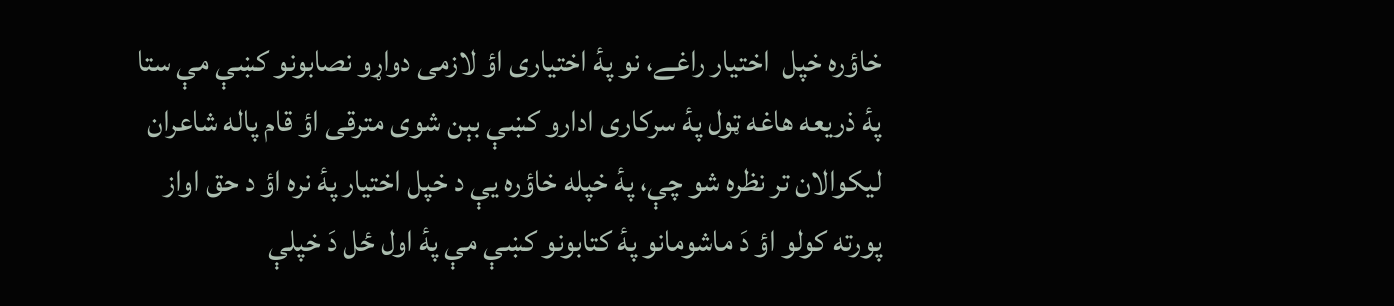خاؤره خپل  اختيار راغے، نو پۀ اختياری اؤ لازمی دواړو نصابونو کښې مې ستا پۀ ذريعه هاغه ټول پۀ سرکاری ادارو کښې بېن شوی مترقی اؤ قام پاله شاعران ليکوالان تر نظره شو چې، پۀ خپله خاؤره يې د خپل اختيار پۀ نره اؤ د حق اواز پورته کولو اؤ دَ ماشومانو پۀ کتابونو کښې مې پۀ اول ځل دَ خپلې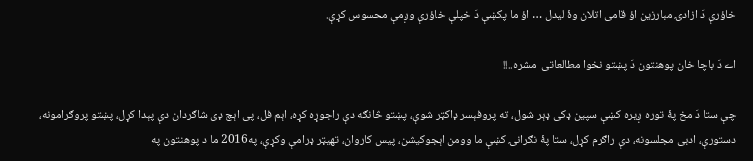خاؤرې دَ ازادۍ مبارزين اؤ قامی اتلان وۀ ليدل … اؤ ما پکښې دَ خپلې خاؤرې وږمې محسوس کړې.

اے دَ باچا خان پوهنتون دَ پښتو نخوا مطالعاتی  مشره..!!

چې ستا دَ مخ پۀ توره ږيره کښې سپين ډکی ډېر شول، ته پروفېسر ډاکټر شوې، پښتو څانګه دې راجوړه کړه، اېم فل، پی اېچ ډی شاګردان دې پېدا کړل، پښتو پروګرامونه، دستورې، ادبی مجلسونه، دې راګرم کړل، ستا پۀ نګرانۍ کښې ما وومن اېجوکيشن، پيس کاروان، تهيټر ډرامې وکړې، په2016 ما د پوهنتون په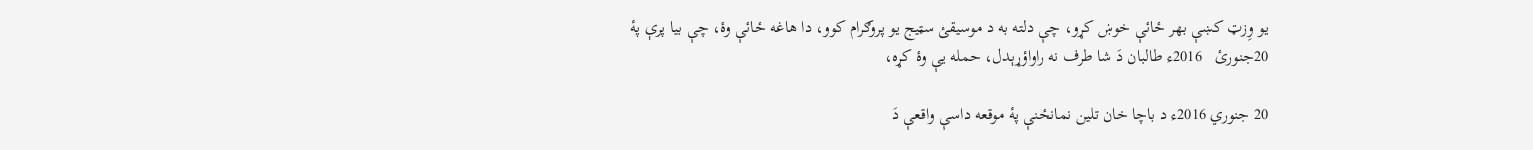يو وِزټ کښې بهر ځائې خوښ کړو، چې دلته به د موسيقئ سټيج يو پروګرام کوو، دا هاغه ځائې وۀ، چې بيا پرې پۀ 20جنورئ   2016ء طالبان دَ شا طرف نه راواؤړېدل، حمله يې وۀ کړه،

20 جنوري 2016ء د باچا خان تلين نمانځنې پۀ موقعه داسې واقعې دَ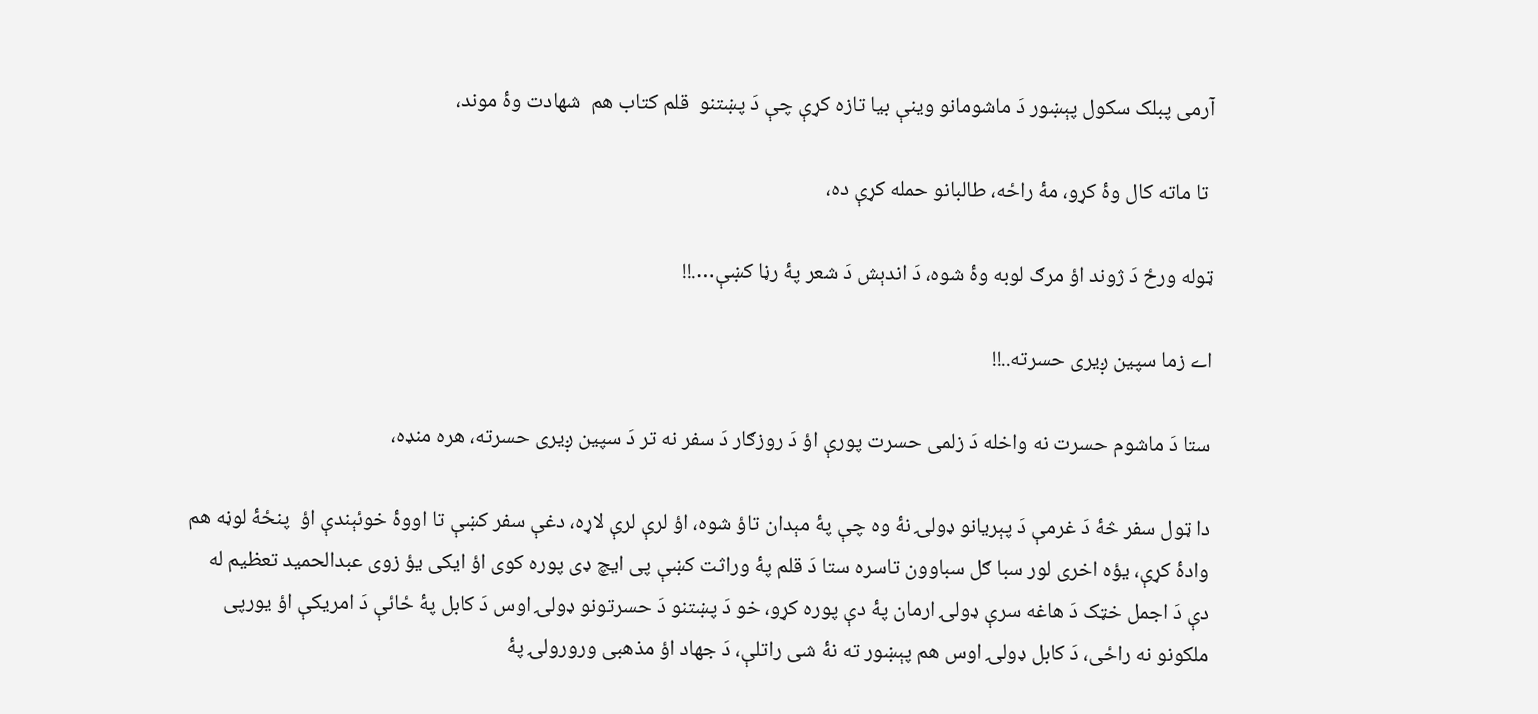آرمی پبلک سکول پېښور دَ ماشومانو وينې بيا تازه کړې چې دَ پښتنو  قلم کتاب هم  شهادت وۀ موند،

 تا ماته کال وۀ کړو، مۀ راځه، طالبانو حمله کړې ده،

ټوله ورځ دَ ژوند اؤ مرګ لوبه وۀ شوه، دَ اندېش دَ شعر پۀ رڼا کښې….!!

اے زما سپين ږيری حسرته..!!

ستا دَ ماشوم حسرت نه واخله دَ زلمی حسرت پورې اؤ دَ روزګار دَ سفر نه تر دَ سپين ږيری حسرته، هره منډه،

دا ټول سفر څۀ دَ غرمې دَ پېريانو ډولۍ نۀ وه چې پۀ مېدان تاؤ شوه، اؤ لرې لرې لاړه، دغې سفر کښې تا اووۀ خوئېندې اؤ  پنځۀ لوڼه هم وادۀ کړې، يؤه اخری لور سبا ګل سباوون تاسره ستا دَ قلم پۀ وراثت کښې پی ایچ ډی پوره کوی اؤ ايکی يؤ زوی عبدالحميد تعظيم له دې دَ اجمل خټک دَ هاغه سرې ډولۍ ارمان پۀ دې پوره کړو، خو دَ پښتنو دَ حسرتونو ډولۍ اوس دَ کابل پۀ ځائې دَ امريکې اؤ يورپی ملکونو نه راځی، دَ کابل ډولۍ اوس هم پېښور ته نۀ شی راتلې، دَ جهاد اؤ مذهبی ورورولۍ پۀ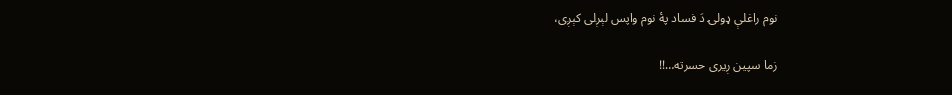نوم راغلې ډولۍ دَ فساد پۀ نوم واپس لېږلی کېږی،

زما سپين ږيری حسرته…!!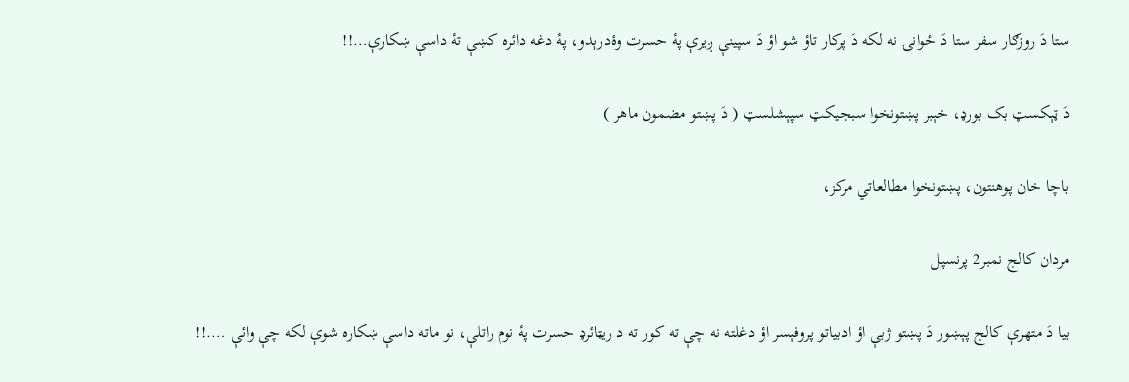ستا دَ روزګار سفر ستا دَ ځوانۍ نه لکه دَ پرکار تاؤ شو اؤ دَ سپينې ږيرې پۀ حسرت وۀدرېدو، پۀ دغه دائره کښې تۀ داسې ښکارې…!!

دَ ټېکسټ بک بورډ، خېبر پښتونخوا سبجيکټ سپېشلسټ ( دَ پښتو مضمون ماهر )

باچا خان پوهنتون، پښتونخوا مطالعاتي مرکز،

مردان کالج نمبر2 پرنسپل

بيا دَ متهرې کالج پېښور دَ پښتو ژبې اؤ ادبياتو پروفېسر اؤ دغلته نه چې ته کور ته د ريټائرډ حسرت پۀ نوم راتلې، نو ماته داسې ښکاره شوې لکه چې وائې ….!!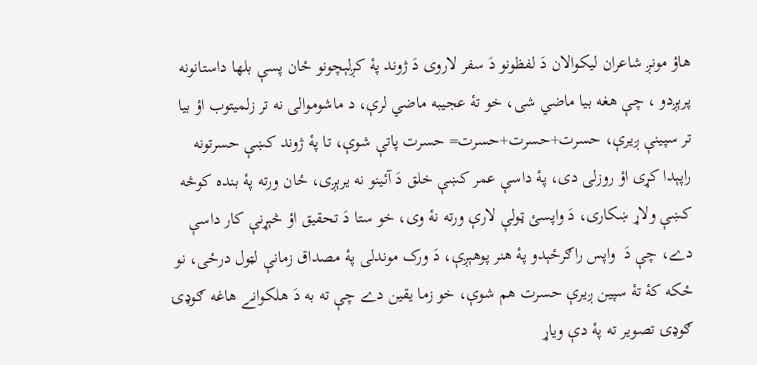هاؤ مونږ شاعران ليکوالان دَ لفظونو دَ سفر لاروی دَ ژوند پۀ کږلېچونو ځان پسې بلها داستانونه پرېږدو ، چې هغه بيا ماضي شی، خو تۀ عجيبه ماضي لرې، د ماشوموالی نه تر زلميتوب اؤ بيا تر سپينې ږيرې، حسرت+حسرت+حسرت= حسرت پاتې شوې، تا پۀ ژوند کښې حسرتونه راپېدا کړی اؤ روزلی دی، پۀ داسې عمر کښې خلق دَ آئينو نه يرېږی، ځان ورته پۀ بنده کوڅه کښې ولاړ ښکاری، دَ واپسئ ټولې لارې ورته نۀ وی، خو ستا دَ تحقيق اؤ څېړنې کار داسې دے، چې دَ  واپس راګرځېدو پۀ هنر پوهېږې، دَ ورک موندلی پۀ مصداق زمانې لټول درځی، نو ځکه کۀ تۀ سپين ږيرې حسرت هم شوې، خو زما يقين دے چې ته به دَ هلکوانے هاغه ګوډۍ ګوډۍ تصوير ته پۀ دې وياړ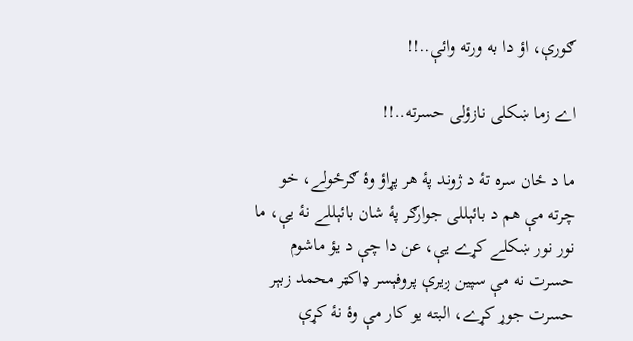ګورې، اؤ دا به ورته وائې..!!

اے زما ښکلی نازؤلی حسرته..!!

ما د ځان سره تۀ د ژوند پۀ هر پړاؤ وۀ ګرځولے، خو چرته مې هم د بائېللی جوارګر پۀ شان بائېللے نۀ يې، ما نور نور ښکلے کړے يې، عن دا چې د يؤ ماشوم حسرت نه مې سپين ږيرې پروفېسر ډاکټر محمد زبېر حسرت جوړ کړے، البته يو کار مې وۀ نۀ کړې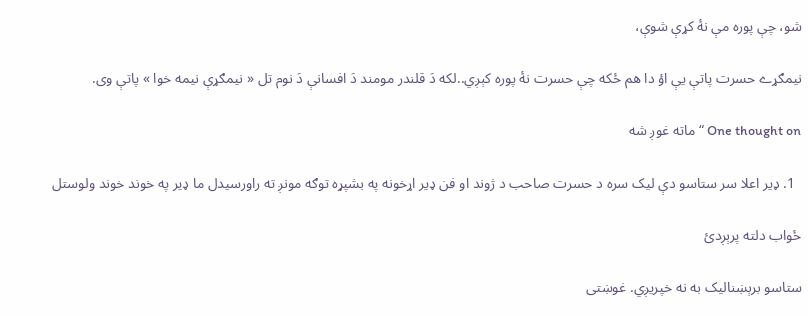شو، چې پوره مې نۀ کړې شوې،

نيمګړے حسرت پاتې يې اؤ دا هم ځکه چې حسرت نۀ پوره کېږي..لکه دَ قلندر مومند دَ افسانې دَ نوم تل « نيمګړې نيمه خوا » پاتې وی.

One thought on “ماته غوږ شه

  1. ډير اعلا سر ستاسو دې ليک سره د حسرت صاحب د ژوند او فن ډير اړخونه په بشپړه توګه مونږ ته راورسيدل ما ډير په خوند خوند ولوستل

ځواب دلته پرېږدئ

ستاسو برېښناليک به نه خپريږي. غوښتى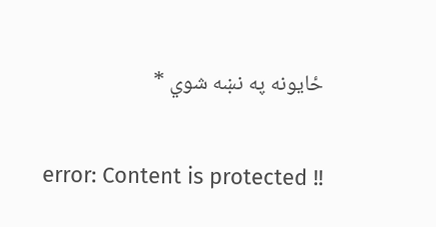ځایونه په نښه شوي *

error: Content is protected !!